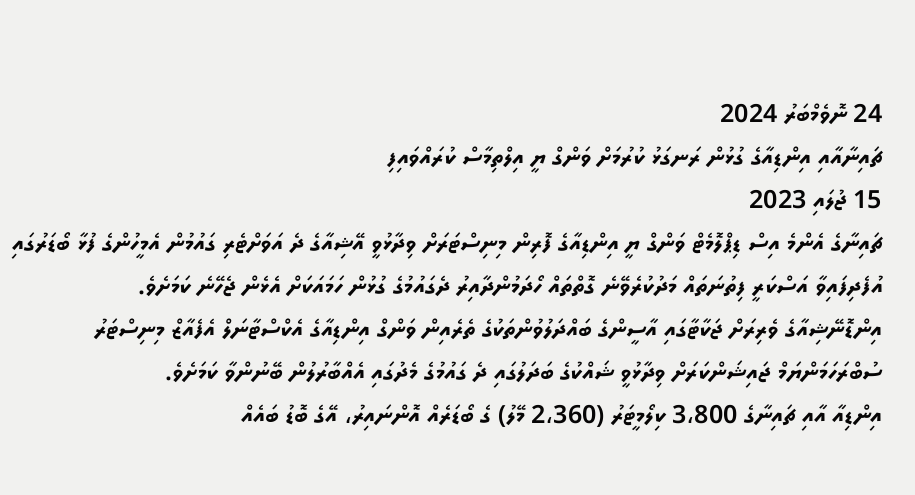24 ނޮވެމްބަރު 2024
ޗައިނާއާއި އިންޑިއާގެ ގުޅުން ރަނގަޅު ކުރުމަށް ވަންގް ޔީ އިލްތިމާސް ކުރައްވައިފި
15 ޖުލައި 2023
ޗައިނާގެ އެންމެ އިސް ޑިޕްލޮމެޓް ވަންގް ޔީ އިންޑިއާގެ ފޮރިން މިނިސްޓަރަށް ވިދާޅުވީ އޭޝިއާގެ ދެ އަވަށްޓެރި ގައުމުން އެމީހުންގެ ފުޅާ ބޯޑަރުގައި އުފެދިފައިވާ އަސްކަރީ ފިތުނަތައް މަދުކުރެވޭނެ ގޮތްތައް ހޯދަމުންދާއިރު ދެގައުމުގެ ގުޅުން ހަމައަކަށް އެޅެން ޖެހޭނެ ކަމަށެވެ.
އިންޑޮނޭޝިއާގެ ވެރިރަށް ޖަކާޓާގައި އާސީންގެ ބައްދަލުވުންތަކުގެ ތެރެއިން ވަންގް އިންޑިއާގެ އެކްސްޓާނަލް އެފެއާޒް މިނިސްޓަރު ސުބްރަހަމަންޔަމް ޖައިޝަންކަރަށް ވިދާޅުވީ ޝައްކުގެ ބަދަލުގައި ދެ ގައުމުގެ މެދުގައި އެއްބާރުލުން ބޭނުންވާ ކަމަށެވެ.
އިންޑިއާ އާއި ޗައިނާގެ 3،800 ކިލޯމީޓަރު (2،360 މޭލު) ގެ ބޯޑަރެއް އޮންނައިރު، އޭގެ ބޮޑު ބައެއް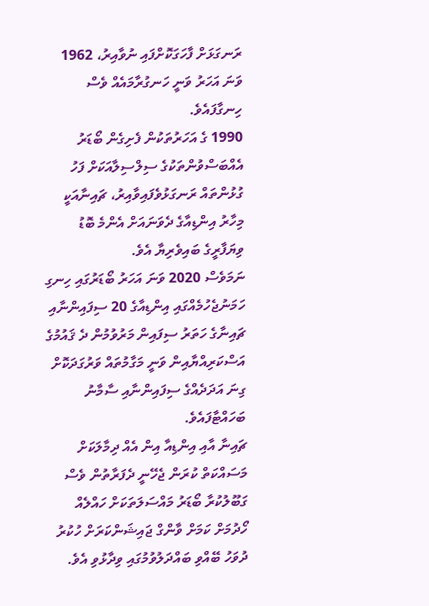ރަނގަޅަށް ފާހަގަކޮށްފައި ނުވާއިރު، 1962 ވަނަ އަހަރު ވަނީ ހަނގުރާމައެއް ވެސް ހިނގާފައެވެ.
1990 ގެ އަހަރުތަކުން ފެށިގެން ބޯޑަރު އެއްބަސްވުންތަކުގެ ސިލްސިލާއަކަށް ފަހު ގުޅުންތައް ރަނގަޅުވެފައިވާއިރު، ޗައިނާއަކީ މިހާރު އިންޑިއާގެ ދެވަނައަށް އެންމެ ބޮޑު ވިޔަފާރީގެ ބައިވެރިޔާ އެވެ.
ނަމަވެސް 2020 ވަނަ އަހަރު ބޯޑަރުގައި ހިނގި ހަމަނުޖެހުމެއްގައި އިންޑިއާގެ 20 ސިފައިންނާއި ޗައިނާގެ ހަތަރު ސިފައިން މަރުވުމުން ދެ ޤައުމުގެ އަސްކަރިއްޔާއިން ވަނީ މަގާމުތައް ވަރުގަދަކޮށް ގިނަ އަދަދެއްގެ ސިފައިންނާއި ސާމާނު ބަހައްޓާފައެވެ.
ޗައިނާ އާއި އިންޑިއާ އިން އެއް ދިމާލަކަށް މަސައްކަތް ކުރަން ޖެހޭނީ ދެފަރާތުން ވެސް ގަބޫލުކުރާ ބޯޑަރު މައްސަލަތަކަށް ހައްލެއް ހޯދުމަށް ކަމަށް ވާންގް ޖައިޝަންކަރަށް ހުކުރު ދުވަހު ބޭއްވި ބައްދަލުވުމުގައި ވިދާޅުވި އެވެ.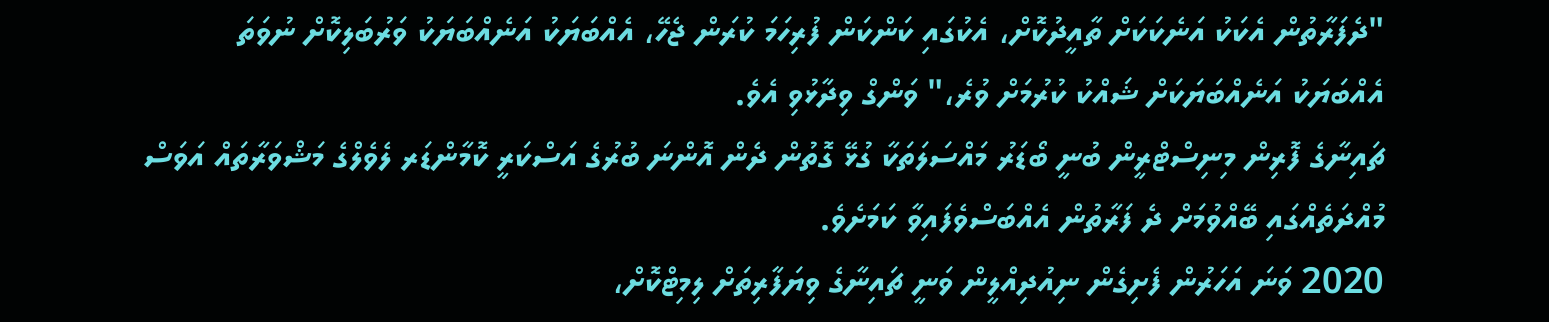"ދެފަރާތުން އެކަކު އަނެކަކަށް ތާއީދުކޮށް، އެކުގައި ކަންކަން ފުރިހަމަ ކުރަން ޖެހޭ، އެއްބަޔަކު އަނެއްބަޔަކު ވަރުބަލިކޮށް ނުވަތަ އެއްބަޔަކު އަނެއްބަޔަކަށް ޝައްކު ކުރުމަށް ވުރެ،" ވަންގް ވިދާޅުވި އެވެ.
ޗައިނާގެ ފޮރިން މިނިސްޓްރީން ބުނީ ބޯޑަރު މައްސަލަތަކާ ގުޅޭ ގޮތުން ދެން އޮންނަ ބުރުގެ އަސްކަރީ ކޮމާންޑަރ ލެވެލްގެ މަޝްވަރާތައް އަވަސް މުއްދަތެއްގައި ބޭއްވުމަށް ދެ ފަރާތުން އެއްބަސްވެފައިވާ ކަމަށެވެ.
2020 ވަނަ އަހަރުން ފެށިގެން ނިއުދިއްލީން ވަނީ ޗައިނާގެ ވިޔަފާރިތަށް ލިމިޓްކޮށް،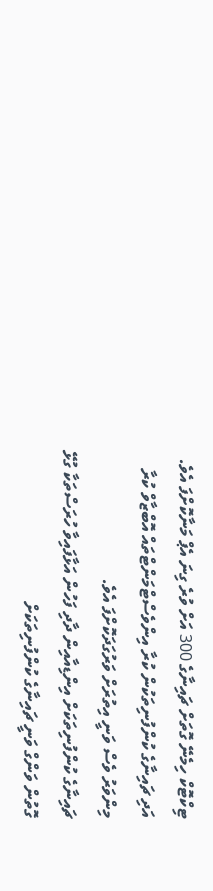ޓިކްޓޮކް ހިމެނޭ ގޮތަށް ޗައިނާގެ 300 އަށް ވުރެ ގިނަ އެޕް މަނާކޮށްފަ އެވެ. އަދި ޗައިނާގެ ކުންފުނިތަކުން ކުރާ އިންވެސްޓްމަންޓްތައް އޮބްޒާވް ކުރާ މިންވަރު ވެސް ވަނީ އިތުރަށް ވަރުގަދަކޮށްފަ އެވެ.
ޗައިނާގެ ކުންފުނިތަކަށް އިންޑިއާއިން ދާދި ފަހުން އަޅާފައިވާ ހުރަސްތަކާ ގުޅޭ ގޮތުން ވަންގް ވަނީ ޗައިނާގެ ކުންފުނިތަކަށް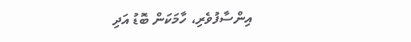އިންސާފުވެރި، ހާމަކަން ބޮޑު އަދި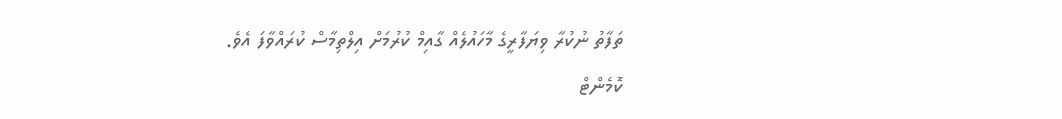ތަފާތު ނުކުރާ ވިޔަފާރީގެ މާހައުލެއް ގާއިމް ކުރުމަށް އިލްތިމާސް ކުރައްވާފަ އެވެ.
ކޮމެންޓް